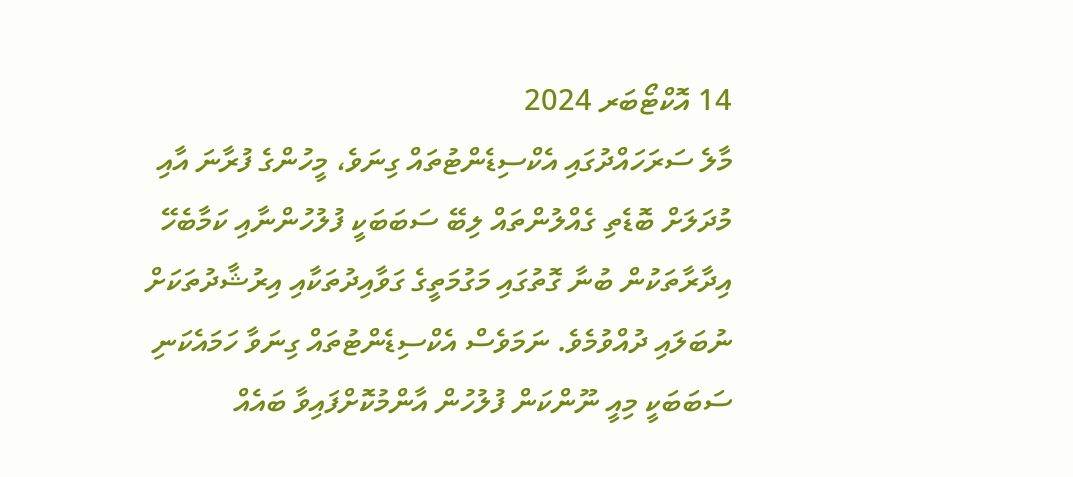14 އޮކްޓޯބަރ 2024
މާލެ ސަރަހައްދުގައި އެކްސިޑެންޓުތައް ގިނަވެ، މީހުންގެ ފުރާނަ އާއި މުދަލަށް ބޮޑެތި ގެއްލުންތައް ލިބޭ ސަބަބަކީ ފުލުހުންނާއި ކަމާބެހޭ އިދާރާތަކުން ބުނާ ގޮތުގައި މަގުމަތީގެ ގަވާއިދުތަކާއި އިރުޝާދުތަކަށް ނުބަލައި ދުއްވުމެވެ. ނަމަވެސް އެކްސިޑެންޓުތައް ގިނަވާ ހަމައެކަނި ސަބަބަކީ މިއީ ނޫންކަން ފުލުހުން އާންމުކޮށްފައިވާ ބައެއް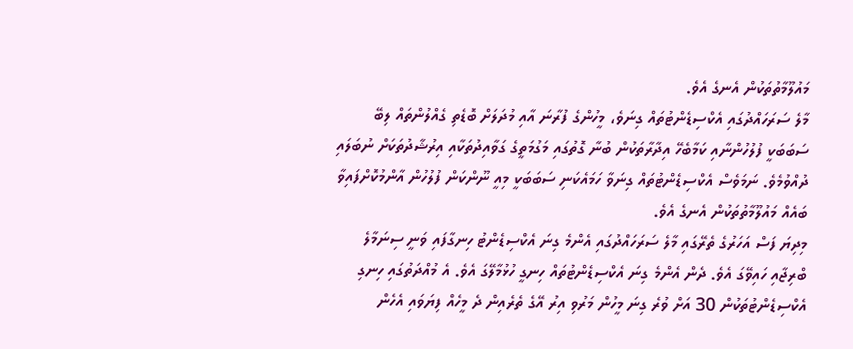މައުލޫމާތުތަކުން އެނގެ އެވެ.
މާލެ ސަރަހައްދުގައި އެކްސިޑެންޓުތައް ގިނަވެ، މީހުންގެ ފުރާނަ އާއި މުދަލަށް ބޮޑެތި ގެއްލުންތައް ލިބޭ ސަބަބަކީ ފުލުހުންނާއި ކަމާބެހޭ އިދާރާތަކުން ބުނާ ގޮތުގައި މަގުމަތީގެ ގަވާއިދުތަކާއި އިރުޝާދުތަކަށް ނުބަލައި ދުއްވުމެވެ. ނަމަވެސް އެކްސިޑެންޓުތައް ގިނަވާ ހަމައެކަނި ސަބަބަކީ މިއީ ނޫންކަން ފުލުހުން އާންމުކޮށްފައިވާ ބައެއް މައުލޫމާތުތަކުން އެނގެ އެވެ.
މިދިޔަ ފަސް އަހަރުގެ ތެރޭގައި މާލެ ސަރަހައްދުގައި އެންމެ ގިނަ އެކްސިޑެންޓު ހިނގާފައި ވަނީ ސިނަމާލެ ބްރިޖާއި ހައިވޭގަ އެވެ. ދެން އެންމެ ގިނަ އެކްސިޑެންޓުތައް ހިނގީ ހުޅުމާލޭގަ އެވެ. އެ މުއްދަތުގައި ހިނގި އެކްސިޑެންޓުތަކުން 30 އަށް ވުރެ ގިނަ މީހުން މަރުވި އިރު އޭގެ ތެރެއިން ދެ މީހެއް ފިޔަވައި އެހެން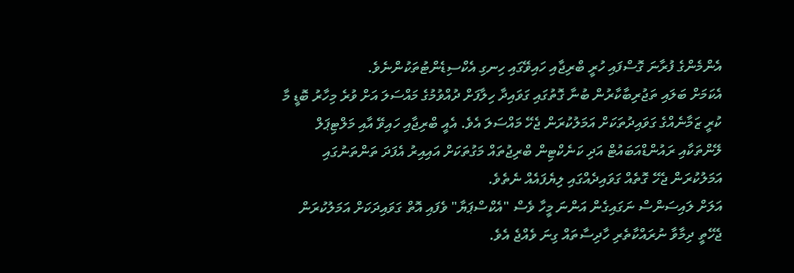އެންމެންގެ ފުރާނަ ގޮސްފައި ހުރީ ބްރިޖާއި ހައިވޭގައި ހިނގި އެކްސިޑެންޓުތަކުންނެވެ.
އެކަމަށް ބަލައި ތަޖުރިބާކާރުން ބުނާ ގޮތުގައި ގަވައިދާ ހިލާފަށް ދުއްވުމުގެ މައްސަލަ އަށް ވުރެ މިހާރު ބޮޑީ މާ ކުރީ ޒަމާނެއްގެ ގަވައިދުތަކަށް އަމަލުކުރަން ޖެހޭ މައްސަލަ އެވެ. އެއީ ބްރިޖާއި ހައިވޭ އާއި މަލްޓިޕަލް ލޭންތަކާއި ރައުންޑްއަބައުޓް އަދި ކަނެކްޓިން ބްރިޖުތައް މަގުތަކަށް އައިއިރު އެފަދަ ތަންތަނުގައި އަމަލުކުރަން ޖެހޭ ގޮތެއް ގަވައިދެއްގައި ލިޔެފައެއް ނެތެވެ.
އަލަށް ލައިސަންސް ނަގައިގެން އަންނަ މީހާ ވެސް "އެކްސްޕަޔާ" ވެފައި އޮތް ގަވައިދަކަށް އަމަލުކުރަން ޖެހޭތީ ދިމާވާ ނުރައްކާތެރި ހާދިސާތައް ގިނަ ވެއްޖެ އެވެ.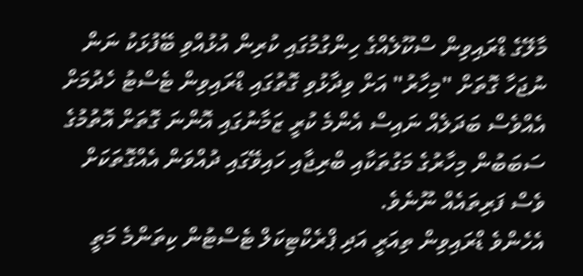މާލޭގެ ޑްރައިވިން ސްކޫލެއްގެ ހިންގުމުގައި ކުރިން އުޅުއްވި ބޭފުޅަކު ނަން ނުޖަހާ ގޮތަށް "މިހާރު" އަށް ވިދާޅުވި ގޮތުގައި ޑްރައިވިން ޓެސްޓު ހެދުމަށް އެއްވެސް ބަދަލެއް ނައިސް އެންމެ ކުރީ ޒަމާނުގައި އޮންނަ ގޮތަށް އޮތުމުގެ ސަބަބުން މިހާރުގެ މަގުތަކާއި ބްރިޖާއި ހައިވޭގައި ދުއްވަން އެއްގޮތަކަށް ވެސް ފަރިތައެއް ނޫނެވެ.
އެހެންވެ ޑްރައިވިން ތިއަރީ އަދި ޕްރެކްޓިކަލް ޓެސްޓުން ކިތަންމެ މަތީ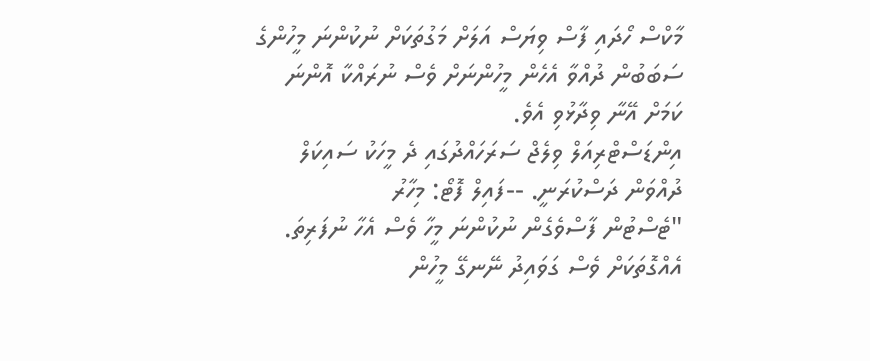މާކްސް ހޯދައި ފާސް ވިޔަސް އަލަށް މަގުތަކަށް ނުކުންނަ މީހުންގެ ސަބަބުން ދުއްވާ އެހެން މީހުންނަށް ވެސް ނުރައްކާ އޮންނަ ކަމަށް އޭނާ ވިދާޅުވި އެވެ.
އިންޑަސްޓްރިއަލް ވިލެޖް ސަރަހައްދުގައި ދެ މީހަކު ސައިކަލް ދުއްވަން ދަސްކުރަނީ. --ފައިލް ފޮޓޯ: މިހާރު
"ޓެސްޓުން ފާސްވެގެން ނުކުންނަ މީހާ ވެސް އެހާ ނުފަރިތަ. އެއްގޮތަކަށް ވެސް ގަވައިދު ނޭނގޭ މީހުން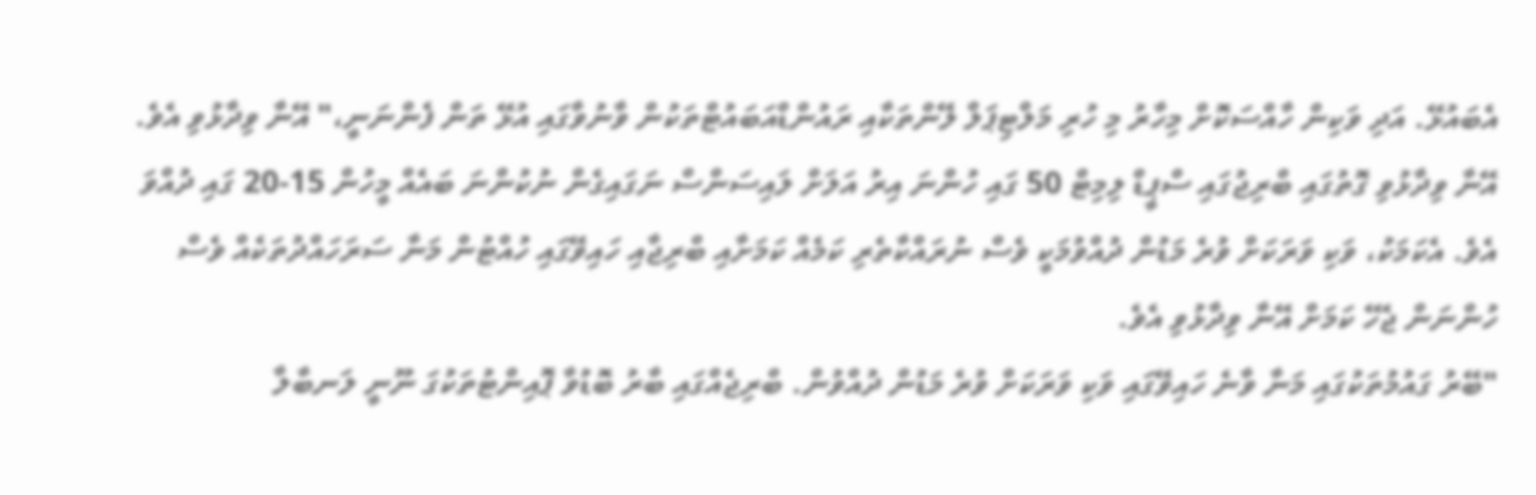އެބައުޅޭ. އަދި ވަކިން ހާއްސަކޮށް މިހާރު މި ހުރި މަލްޓިޕަލް ލޭންތަކާއި ރައުންޑްއަބައުޓްތަކުން ވާނުވާގައި އުޅޭ ތަން ފެންނަނީ،" އޭނާ ވިދާޅުވި އެވެ.
އޭނާ ވިދާޅުވި ގޮތުގައި ބްރިޖުގައި ސްޕީޑް ލިމިޓް 50 ގައި ހުންނަ އިރު އަލަށް ލައިސަންސް ނަގައިގެން ނުކުންނަ ބައެއް މީހުން 15-20 ގައި ދުއްވަ އެވެ. އެކަމަކު، ވަކި ވަރަކަށް ވުރެ މަޑުން ދުއްވުމަކީ ވެސް ނުރައްކާތެރި ކަމެއް ކަމަށާއި ބްރިޖާއި ހައިވޭގައި ހުއްޓުން މަނާ ސަރަހައްދުތަކެއް ވެސް ހުންނަން ޖެހޭ ކަމަށް އޭނާ ވިދާޅުވި އެވެ.
"ބޭރު ގައުމުތަކުގައި މަނާ ވާނެ ހައިވޭގައި ވަކި ވަރަކަށް ވުރެ މަޑުން ދުއްވުން. ބްރިޖެއްގައި ބާރު ބޮޑުވާ ޕޮއިންޓުތަކުގަ ނޫނީ ލަނބާލާ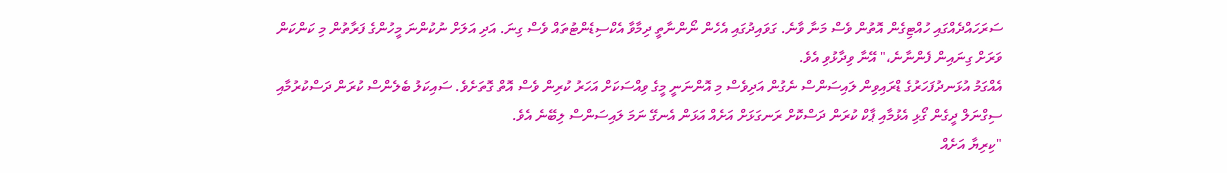ސަރަހައްދެއްގައި ހުއްޓިގެން އޮތުން ވެސް މަނާ ވާނެ. ގަވައިދުގައި އެހެން ނޯންނާތީ ދިމާވާ އެކްސިޑެންޓުތައް ވެސް ގިނަ. އަދި އަލަށް ނުކުންނަ މީހުންގެ ފަރާތުން މި ކަންކަން ވަރަށް ގިނައިން ފެންނާނެ،" އޭނާ ވިދާޅުވި އެވެ.
އެއްގަމު އުޅަނދުފަހަރުގެ ޑްރައިވިން ލައިސަންސް ނެގުން އަދިވެސް މި އޮންނަނީ މީގެ ވިއްސަކަށް އަހަރު ކުރިން ވެސް އޮތް ގޮތަށެވެ. ސައިކަލު ބެލެންސް ކުރަން ދަސްކުރުމާއި ސިގްނަލް ދީގެން ގޯޅި އެޅުމާއި ޕާކް ކުރަން ދަސްކޮށް ރަނގަޅަށް އަށެއް އަޅަން އެނގޭ ނަމަ ލައިސަންސް ލިބޭނެ އެވެ.
"ކިރިޔާ އަށެއް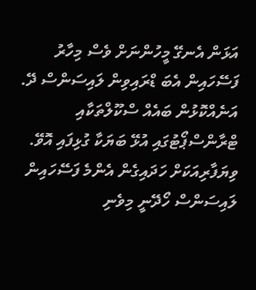އަޅަން އެނގޭ މީހުންނަށް ވެސް މިހާރު ފަސޭހައިން އެބަ ޑްރައިވިން ލައިސަންސް ދޭ. އަނެއްކޮޅުން ބައެއް ސްކޫލްތަކާއި ޓްރާންސްޕޯޓުގައި އުޅޭ ބަޔަކާ ގުޅިފައި އޮވޭ. ވިޔަފާރިއަކަށް ހަދައިގެން އެންމެ ފަސޭހައިން ލައިސަންސް ހޯދޭނީ މިވެނި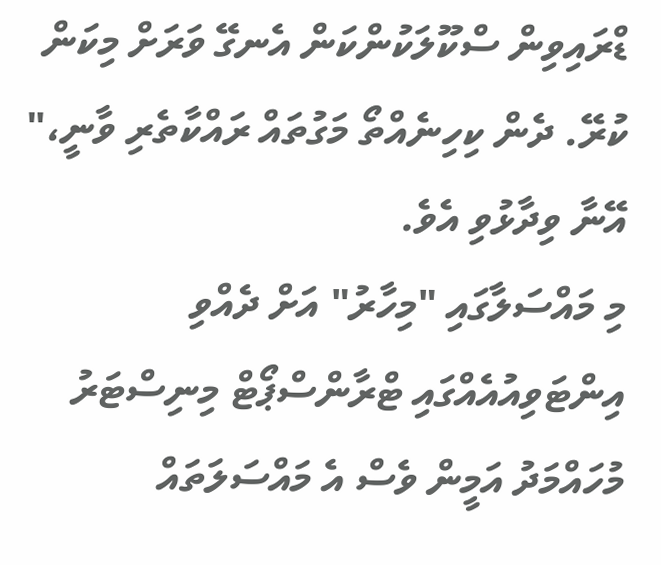ޑްރައިވިން ސްކޫލަކުންކަން އެނގޭ ވަރަށް މިކަން ކުރޭ. ދެން ކިހިނެއްތޯ މަގުތައް ރައްކާތެރި ވާނީ،" އޭނާ ވިދާޅުވި އެވެ.
މި މައްސަލާގައި "މިހާރު" އަށް ދެއްވި އިންޓަވިއުއެއްގައި ޓްރާންސްޕޯޓް މިނިސްޓަރު މުހައްމަދު އަމީން ވެސް އެ މައްސަލަތައް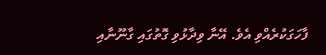ފާހަގަކުރެއްވި އެވެ. އޭނާ ވިދާޅުވި ގޮތުގައި ގާނޫނާއި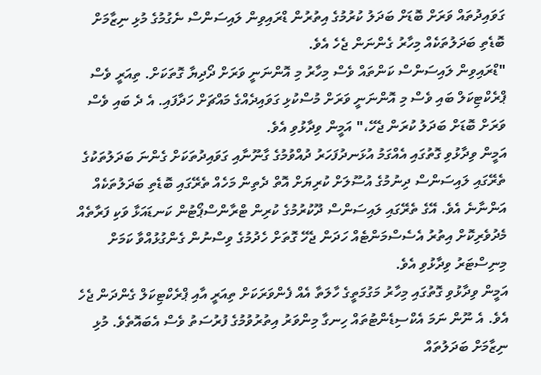ގަވައިދުތައް ވަރަށް ބޮޑަށް ބަދަލު ކުރުމުގެ އިތުރުން ޑްރައިވިން ލައިސަންސް ނެގުމުގެ މުޅި ނިޒާމަށް ބޮޑެތި ބަދަލުތަކެއް މިހާރު ގެންނަން ޖެހެ އެވެ.
"ޑްރައިވިން ލައިސަންސް ކަންތައް ވެސް މިހާރު މި އޮންނަނީ ވަރަށް ދޯދިޔާ ގޮތަކަށް. ތިއަރީ ވެސް ޕްރެކްޓިކަލް ބައި ވެސް މި އޮންނަނީ ވަރަށް މުސްކުޅި ގަވައިދެއްގެ މައްޗަށް ހަދާފައި. އެ ދެ ބައި ވެސް ވަރަށް ބޮޑަށް ބަދަލު ކުރަން ޖެހޭ،" އަމީން ވިދާޅުވި އެވެ.
އަމީން ވިދާޅުވި ގޮތުގައި އެއްގަމު އުޅަނދުފަހަރު ދުއްވުމުގެ ގާނޫނާއި ގަވައިދުތަކަށް ގެންނަ ބަދަލުތަކުގެ ތެރޭގައި ލައިސަންސް ދިނުމުގެ އުސޫލަށް ކުރިޔަށް އޮތް ދެތިން މަހެއް ތެރޭގައި ބޮޑެތި ބަދަލުތަކެއް އަންނާނެ އެވެ. އޭގެ ތެރޭގައި ލައިސަންސް ދޫކުރުމުގެ ކުރިން ޓްރާންސްޕޯޓުން ކަނޑައަޅާ ވަކި ފަރާތެއް މެދުވެރިކޮށް އިތުރު އެސެސްމަންޓެއް ހަދަން ޖެހޭ ގޮތަށް ހެދުމުގެ ވިސްނުން ގެންގުޅުއްވާ ކަމަށް މިނިސްޓަރު ވިދާޅުވި އެވެ.
އަމީން ވިދާޅުވި ގޮތުގައި މިހާރު މަގުމަތީގެ ހާލަތާ އެއް ފެންވަރަކަށް ތިއަރީ އާއި ޕްރެކްޓިކަލް ގެންދަން ޖެހެ އެވެ. އެ ނޫން ނަމަ އެކްސިޑެންޓުތައް ހިނގާ މިންވަރު އިތުރުވުމުގެ ފުރުސަތު ވެސް އެބައޮތެވެ. މުޅި ނިޒާމަށް ބަދަލުތައް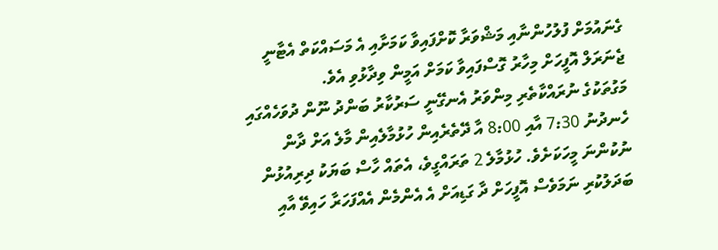ގެނައުމަށް ފުލުހުންނާއި މަޝްވަރާ ކޮށްފައިވާ ކަމަށާއި އެ މަސައްކަތް އެޓާނީ ޖެނަރަލް އޮފީހަށް މިހާރު ގޮސްފައިވާ ކަމަށް އަމީން ވިދާޅުވި އެވެ.
މަގުތަކުގެ ނުރައްކާތެރި މިންވަރު އެނގޭނީ ސަރުކާރު ބަންދު ނޫން ދުވަހެއްގައި ހެނދުނު 7:30 އާއި 8:00 އާ ދޭތެރެއިން ހުޅުމާލެއިން މާލެ އަށް ދާން ނުކުންނަ މީހަކަށެވެ. ހުޅުމާލެ 2 ތަރައްގީވެ، އެތައް ހާސް ބަޔަކު ދިރިއުޅުން ބަދަލުކުރި ނަމަވެސް އޮފީހަށް ދާ ގަޑިއަށް އެ އެންމެން އެއްފަހަރާ ހައިވޭ އާއި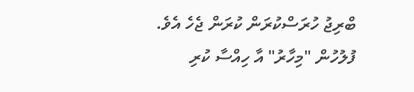ބްރިޖު ހުރަސްކުރަން ކުރަން ޖެހެ އެވެ.
ފުލުހުން "މިހާރު" އާ ހިއްސާ ކުރި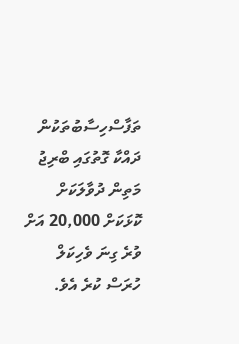ތަފާސްހިސާބުތަކުން ދައްކާ ގޮތުގައި ބްރިޖު މަތިން ދުވާލަކަށް ކޮޅަކަށް 20,000 އަށް ވުރެ ގިނަ ވެހިކަލް ހުރަސް ކުރެ އެވެ.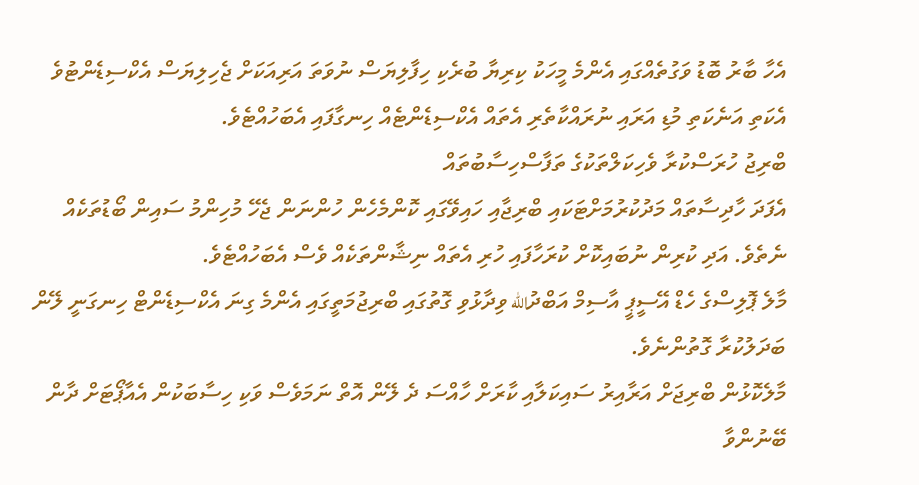އެހާ ބާރު ބޮޑު ވަގުތެއްގައި އެންމެ މީހަކު ކިރިޔާ ބުރެކި ހިފާލިޔަސް ނުވަތަ އަރިއަކަށް ޖެހިލިޔަސް އެކްސިޑެންޓުވެ އެކަތި އަނެކަތި މުޑި އަރައި ނުރައްކާތެރި އެތައް އެކްސިޑެންޓެއް ހިނގާފައި އެބަހުއްޓެވެ.
ބްރިޖު ހުރަސްކުރާ ވެހިކަލްތަކުގެ ތަފާސްހިސާބުތައް
އެފަދަ ހާދިސާތައް މަދުކުރުމަށްޓަކައި ބްރިޖާއި ހައިވޭގައި ކޮންމެހެން ހުންނަން ޖެހޭ މުހިންމު ސައިން ބޯޑުތަކެއް ނެތެވެ. އަދި ކުރިން ނުބައިކޮށް ކުރަހާފައި ހުރި އެތައް ނިޝާންތަކެއް ވެސް އެބަހުއްޓެވެ.
މާލެ ޕޮލިސްގެ ހެޑް އޭސީޕީ އާސިމް އަބްދުالله ވިދާޅުވި ގޮތުގައި ބްރިޖުމަތީގައި އެންމެ ގިނަ އެކްސިޑެންޓް ހިނގަނީ ލޭން ބަދަލުކުރާ ގޮތުންނެވެ.
މާލެކޮޅުން ބްރިޖަށް އަރާއިރު ސައިކަލާއި ކާރަށް ހާއްސަ ދެ ލޭން އޮތް ނަމަވެސް ވަކި ހިސާބަކުން އެއާޕޯޓަށް ދާން ބޭނުންވާ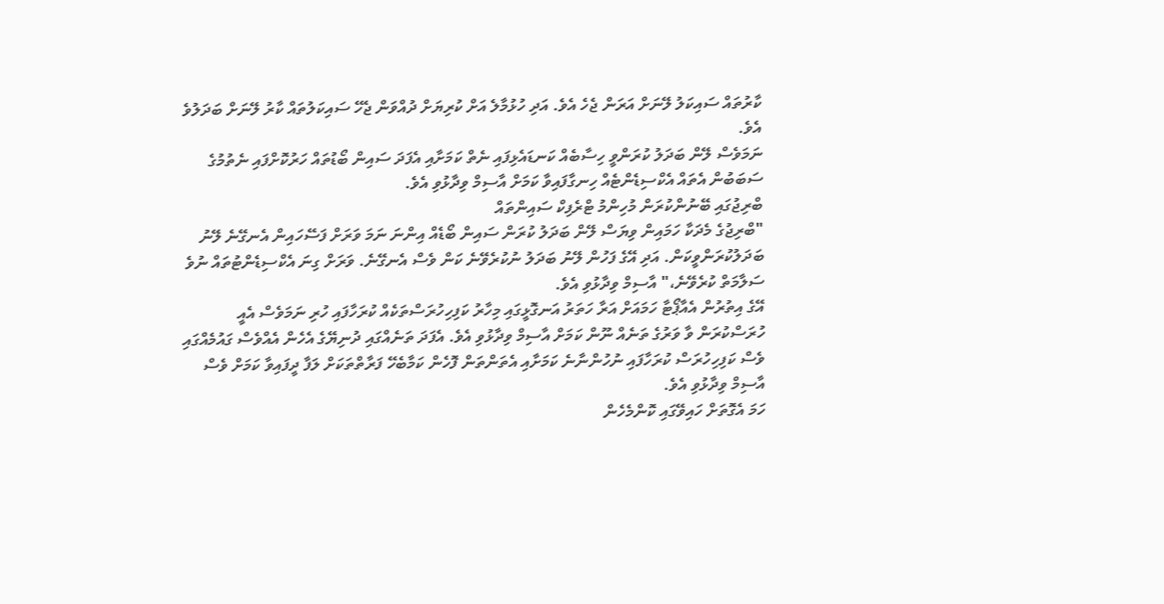ކާރުތައް ސައިކަލު ލޭނަށް އަރަން ޖެހެ އެވެ. އަދި ހުޅުމާލެ އަށް ކުރިޔަށް ދުއްވަން ޖެހޭ ސައިކަލުތައް ކާރު ލޭނަށް ބަދަލުވެ އެވެ.
ނަމަވެސް ލޭން ބަދަލު ކުރަންވީ ހިސާބެއް ކަނޑައެޅިފައި ނެތް ކަމަށާއި އެފަދަ ސައިން ބޯޑުތައް ހަރުކޮށްފައި ނެތުމުގެ ސަބަބުން އެތައް އެކްސިޑެންޓެއް ހިނގާފައިވާ ކަމަށް އާސިމް ވިދާޅުވި އެވެ.
ބްރިޖުގައި ބޭނުންކުރަން މުހިންމު ޓްރެފިކް ސައިންތައް
"ބްރިޖުގެ މެދަކާ ހަމައިން ވިޔަސް ލޭން ބަދަލު ކުރަން ސައިން ބޯޑެއް އިންނަ ނަމަ ވަރަށް ފަސޭހައިން އެނގޭނެ ލޭނު ބަދަލުކުރަންވީކަން. އަދި އޭގެ ފަހުން ލޭނު ބަދަލު ނުކުރެވޭނެ ކަން ވެސް އެނގޭނެ. ވަރަށް ގިނަ އެކްސިޑެންޓުތައް ނުވެ ސަލާމަތް ކުރެވޭނެ،" އާސިމް ވިދާޅުވި އެވެ.
އޭގެ އިތުރުން އެއާޕޯޓާ ހަމައަށް އަރާ ހަތަރު އަނގޮޅީގައި މިހާރު ކަފިހިހުރަސްތަކެއް ކުރަހާފައި ހުރި ނަމަވެސް އެއީ ހުރަސްކުރަން ވާ ވަރުގެ ތަނެއް ނޫން ކަމަށް އާސިމް ވިދާޅުވި އެވެ. އެފަދަ ތަނެއްގައި ދުނިޔޭގެ އެހެން އެއްވެސް ގައުމެއްގައި ވެސް ކަފިހިހުރަސް ކުރަހާފައި ނުހުންނާނެ ކަމަށާއި އެތަންތަން ފޮހެން ކަމާބެހޭ ފަރާތްތަކަށް ލަފާ ދީފައިވާ ކަމަށް ވެސް އާސިމް ވިދާޅުވި އެވެ.
ހަމަ އެގޮތަށް ހައިވޭގައި ކޮންމެހެން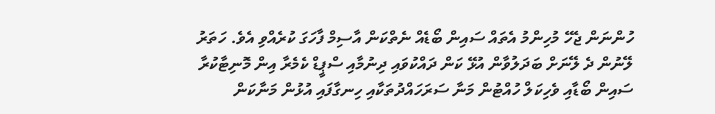ހުންނަން ޖެހޭ މުހިންމު އެތައް ސައިން ބޯޑެއް ނެތްކަން އާސިމް ފާހަގަ ކުރެއްވި އެވެ. ހަތަރު ލޭނުން ދެ ލޭނަށް ބަދަލުވާން އުޅޭ ކަން ދައްކުވައި ދިނުމާއި ސްޕީޑް ކެމެރާ އިން މޮނިޓާކުރާ ސައިން ބޯޑާއި ވެހިކަލް ހުއްޓުން މަނާ ސަރަހައްދުތަކާއި ހިނގާފައި އުޅުން މަނާކަން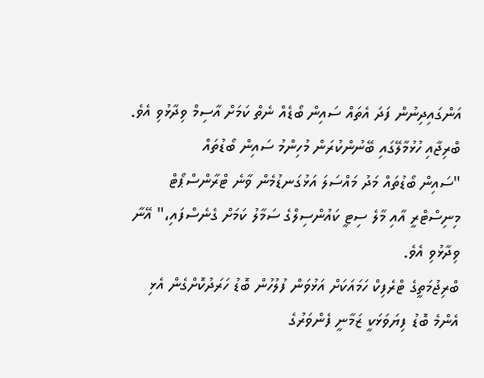އަންގައިދިނުން ފަދަ އެތައް ސައިން ބޯޑެއް ނެތް ކަމަށް އާސިމް ވިދާޅުވި އެވެ.
ބްރިޖާއި ހުޅުމާލޭގައި ބޭނުންކުރަން މުހިންމު ސައިން ބޯޑުތައް
"ސައިން ބޯޑުތައް މަދު މައްސަލަ އަޅުގަނޑުމެން ވާނެ ޓްރާންސްޕޯޓް މިނިސްޓްރީ އާއި މާލެ ސިޓީ ކައުންސިލްގެ ސަމާލު ކަމަށް ގެނެސްފައި،" އޭނާ ވިދާޅުވި އެވެ.
ބްރިޖުމަތީގެ ޓްރެފިކް ހަމައަކަށް އަޅުވަން ފުލުހުން ބޮޑު ހަރަދުކޮށްގެން އެޅި އެންމެ ބޮޑު ފިޔަވަޅަކީ ޒަމާނީ ފެންވަރުގެ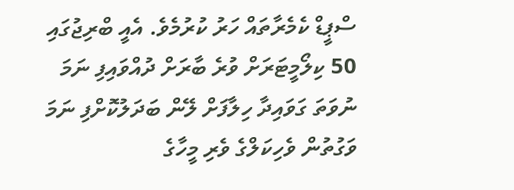ސްޕީޑް ކެމެރާތައް ހަރު ކުރުމެވެ. އެއީ ބްރިޖުގައި 50 ކިލޯމީޓަރަށް ވުރެ ބާރަށް ދުއްވައިފި ނަމަ ނުވަތަ ގަވައިދާ ހިލާފަށް ލޭން ބަދަލުކޮށްފި ނަމަ ވަގުތުން ވެހިކަލްގެ ވެރި މީހާގެ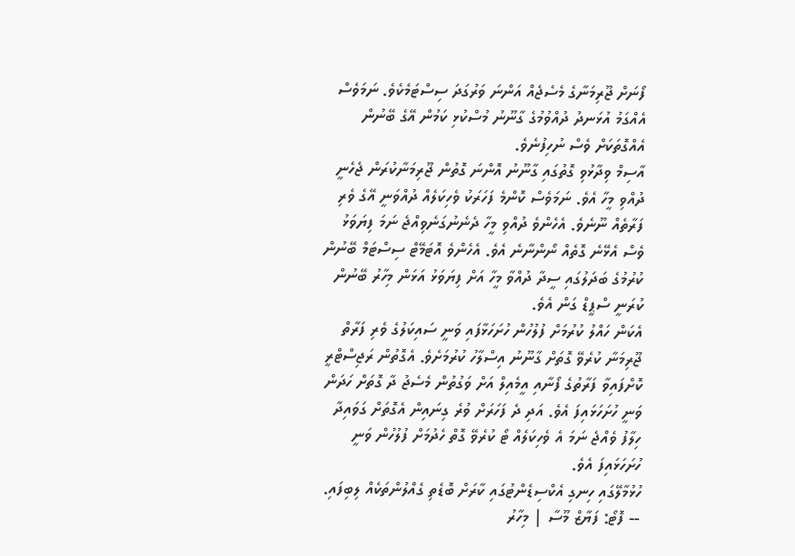ފޯނަށް ޖޫރިމަނާގެ މެސެޖެއް އަންނަ ވަރުގަދަ ސިސްޓަމެކެވެ. ނަމަވެސް އެއްގަމު އުޅަނދު ދުއްވުމުގެ ގާނޫނު މުސްކުޅި ކަމުން އޭގެ ބޭނުން އެއްގޮތަކަށް ވެސް ނުހިފުނެވެ.
އާސިމް ވިދާޅުވި ގޮތުގައި ގާނޫނު އޮންނަ ގޮތުން ޖޫރިމަނާކުރަން ޖެހެނީ ދުއްވި މީހާ އެވެ. ނަމަވެސް ކޮންމެ ފަހަރަކު ވެހިކަލެއް ދުއްވަނީ އޭގެ ވެރި ފަރާތެއް ނޫނެވެ. އެހެންވެ ދުއްވި މީހާ ދެނެނުގަނެވިއްޖެ ނަމަ ފިޔަވަޅު ވެސް އެޅޭނެ ގޮތެއް ނޯންނާނެ އެވެ. އެހެންވެ އޮޓަމޭޓް ސިސްޓަމް ބޭނުން ކުރުމުގެ ބަދަލުގައި ސީދާ ދުއްވާ މީހާ އަށް ފިޔަވަޅު އަޅަން މިހާރު ބޭނުން ކުރަނީ ސްޕީޑް ގަން އެވެ.
އެކަން ހައްލު ކުރުމަށް ފުލުހުން ހުށަހަޅާފައި ވަނީ ސައިކަލުގެ ވެރި ފަރާތް ޖޫރިމަނާ ކުރެވޭ ގޮތަށް ގާނޫނު އިސްލާހު ކުރުމަށެވެ. އެގޮތުން ރަޖިސްޓްރީ ކޮށްފައިވާ ފަރާތުގެ ފޯނާއި އީމެއިލް އަށް ވަގުތުން މެސެޖު ދާ ގޮތަށް ހަދަން ވަނީ ހުށަހަޅައިފަ އެވެ. އަދި ދެ ފަހަރަށް ވުރެ ގިނައިން އެގޮތަށް ގަވައިދާ ހިލާފު ވެއްޖެ ނަމަ އެ ވެހިކަލެއް ޓޯ ކުރެވޭ ގޮތް ހެދުމަށް ފުލުހުން ވަނީ ހުށަހަޅައިފަ އެވެ.
ހުޅުމާލޭގައި ހިނގި އެކްސިޑެންޓުގައި ކާރަށް ބޮޑެތި ގެއްލުންތަކެއް ލިބިފައި. -- ފޮޓޯ: ފަޔާޒް މޫސާ | މިހާރު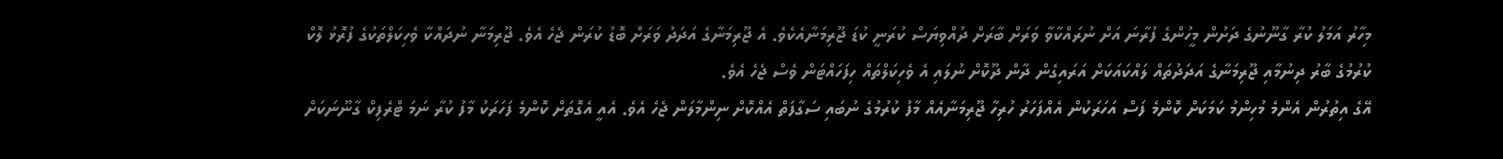މިހާރު އަމަލު ކުރާ ގާނޫނުގެ ދަށުން މީހުންގެ ފުރާނަ އަށް ނުރައްކާވާ ވަރަށް ބާރަށް ދުއްވިޔަސް ކުރަނީ ކުޑަ ޖޫރިމަނާއެކެވެ. އެ ޖޫރިމަނާގެ އަދަދު ވަރަށް ބޮޑު ކުރަން ޖެހެ އެވެ. ޖޫރިމަނާ ނުދައްކާ ވެހިކަލްތަކުގެ ފުރޮޅު ލޮކް ކުރުމުގެ ބާރު ދިނުމާއި ޖޫރިމަނާގެ އަދަދުތައް ލައްކައަކަށް އަރައިގެން ދާން ދޫކޮށް ނުލައި އެ ވެހިކަލްތައް ހިފަހައްޓަން ވެސް ޖެހެ އެވެ.
އޭގެ އިތުރުން އެންމެ މުހިންމު ކަމަކަށް ކޮންމެ ފަސް އަހަރަކުން އެއްފަހަރު ހުރިހާ ޖޫރިމަނާއެއް މާފު ކުރުމުގެ ނުބައި ސަގާފަތް އެއްކޮށް ނިންމާލަން ޖެހެ އެވެ. އެއީ އެގޮތަށް ކޮންމެ ފަހަރަކު މާފު ކުރާ ނަމަ ޓްރެފިކް ގާނޫނަކަށް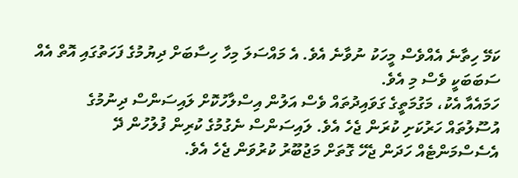ކަމޭ ހިތާނެ އެއްވެސް މީހަކު ނުވާނެ އެވެ. އެ މައްސަލަ މިހާ ހިސާބަށް ދިޔުމުގެ ފަހަތުގައި އޮތް އެއް ސަބަބަކީ ވެސް މި އެވެ.
ހަމައެއާ އެކު، މަގުމަތީގެ ގަވައިދުތައް ވެސް އަލުން އިސްލާހުކޮށް ލައިސަންސް ދިނުމުގެ އުސޫލުތައް ހަރުކަށި ކުރަން ޖެހެ އެވެ. ލައިސަންސް ނެގުމުގެ ކުރިން ފުލުހުން ދޭ އެސެސްމަންޓެއް ހަދަން ޖެހޭ ގޮތަށް މަޖުބޫރު ކުރުވަން ޖެހެ އެވެ.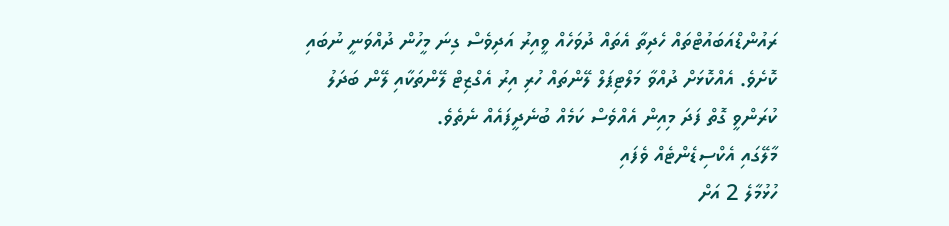ރައުންޑްއަބައުޓްތައް ހެދިތާ އެތައް ދުވަހެއް ވީއިރު އަދިވެސް ގިނަ މީހުން ދުއްވަނީ ނުބައި ކޮށެވެ. އެއްކޮޅަށް ދުއްވާ މަލްޓިޕަލް ލޭންތައް ހުރި އިރު އެގްޒިޓް ލޭންތަކާއި ލޭން ބަދަލު ކުރަންވީ ގޮތް ފަދަ މިއިން އެއްވެސް ކަމެއް ބުނެދީފައެއް ނެތެވެ.
މާލޭގައި އެކްސިޑެންޓެއް ވެފައި
ހުޅުމާލެ 2 އަށް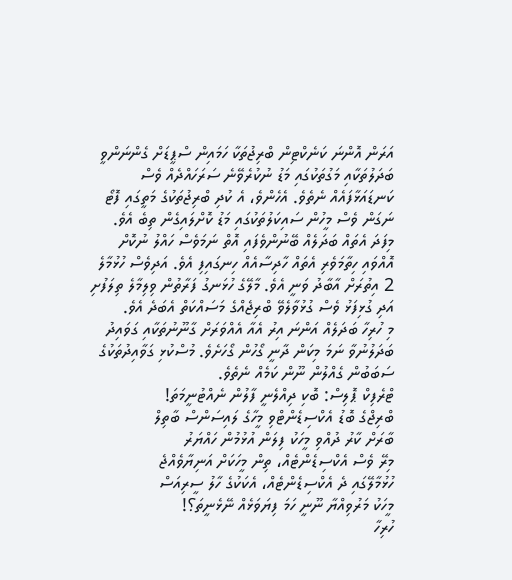އަރަން އޮންނަ ކަނެކްޓިން ބްރިޖުތަކާ ހަމައިން ސްޕީޑަށް ގެންނަންވީ ބަދަލުތަކާއި މަގުތަކުގައި މަޑު ނުކުރެވޭނެ ސަރަހައްދެއް ވެސް ކަނޑައަޅާފައެއް ނެތެވެ. އެހެންވެ، އެ ކުދި ބްރިޖުތަކުގެ މަތީގައި ފޮޓޯ ނަގަން ވެސް މީހުން ސައިކަލުތަކުގައި މަޑު ކޮށްލައިގެން ތިބެ އެވެ.
މިފަދަ އެތައް ބަދަލެއް ބޭނުންވެފައި އޮތް ނަމަވެސް ހައްލު ނުކޮށް އޮއްވައި ހިތާމަވެރި އެތައް ހާދިސާއެއް ހިނގައިފި އެވެ. އަދިވެސް ހުޅުމާލެ 2 އިތުރަށް އާބާދު ވަނީ އެވެ. މާލޭގެ ހުޅަނގު ފަރާތުން ވިލިމާލެ ތިލަފުށި އަދި ގުޅިފަޅު ވެސް ގުޅުވާލެވޭ ބްރިޖެއްގެ މަސައްކަތް އެބަދެ އެވެ.
މި ހުރިހާ ބަދަލެއް އަންނަ އިރު އެއާ އެއްވަރަށް ގާނޫނުތަކާއި ގަވައިދު ބަދަލުނުވާ ނަމަ މިކަން ދާނީ ގޯހުން ގޯހަށެވެ. މުސްކުޅި ގަވާއިދުތަކުގެ ސަބަބުން ގެއްލުން ނޫން ކަމެއް ނެތެވެ.
ޓްރެފިކް ޕޮލިސް: ބޮކި ދިއްލެނީ ފާލުން ނެއްޓުނީމަތަ!
ބްރިޖްގެ ބޮޑު އެކްސިޑެންޓްވި މީހާގެ ލައިސަންސް ބާތިލް
ބާރަށް ކާރު ދުއްވި މީހަކު ފިލަން އުޅުމުން ހައްޔަރު
މިރޭ ވެސް އެކްސިޑެންޓެއް، ތިން މީހަކަށް އަނިޔާވެއްޖެ
ހުޅުމާލޭގައި ދެ އެކްސިޑެންޓެއް، އެކަކުގެ ހާލު ސީރިއަސް
މީހަކު މަރުވިއްޔާ ނޫނީ ހަމަ ފިޔަވަޅެއް ނޭޅެނީތަ؟!
ހުރިހާ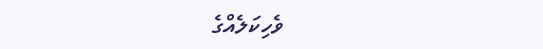ވެހިކަލެއްގެ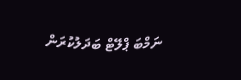ނަމްބަ ޕްލޭޓް ބަދަލުކުރަން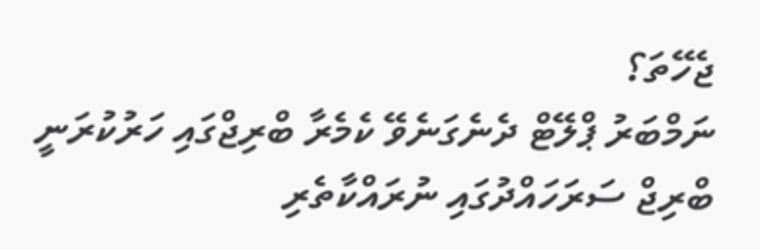ޖެހޭތަ؟
ނަމްބަރު ޕްލޭޓް ދެނެގަނެވޭ ކެމެރާ ބްރިޖްގައި ހަރުކުރަނީ
ބްރިޖް ސަރަހައްދުގައި ނުރައްކާތެރި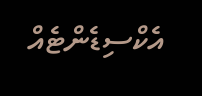އެކްސިޑެންޓެއް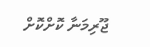ޖޫރިމަނާ ކޮށްކޮށް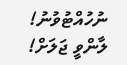ނުހުއްޓުވުނު! ލާންވީ ޖަލަށް!